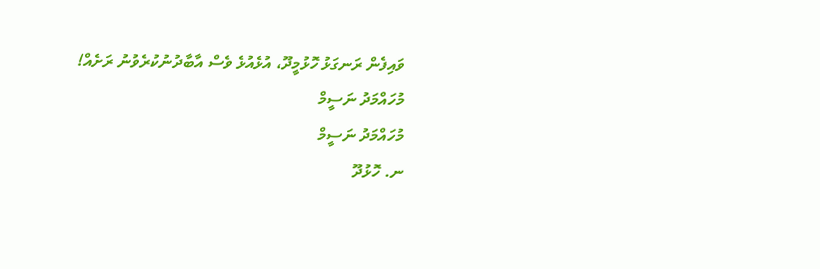ވައިފެން ރަނގަޅު ހޮޅުމީދޫ، އުޅެއުޅެ ވެސް އާބާދުނުކުރެވުނު ރަށެއް!
މުހައްމަދު ނަސީމް
މުހައްމަދު ނަސީމް
ނ. ހޮޅުދޫ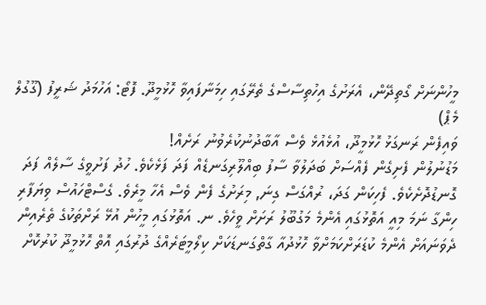މީހުންނަށް ގޯތިދޭން، އެރަށުގެ އިހުތިސާސްގެ ތެރޭގައި ހިމަނާފައިވާ ހޮޅުމީދޫ. ފޮޓޯ: އަހުމަދު ޝަރީފު (ގޫގުލް މެޕް)
ވައިފެން ރަނގަޅު ހޮޅުމީދޫ، އުޅެއުޅެ ވެސް އާބާދުނުކުރެވުނު ރަށެއް!
މަޑުނުލުން ފެށިގެން ފެއްސަށް ބަދަލުވާ ސާފު ބިއްލޫރިގަނޑެއް ފަދަ ފަޅެކެވެ. ހުދު ފަށުވީގެ ސާލެއް ފަދަ ގޮނޑުދޮށެކެވެ. ފެހިކަން ގަދަ، ރުއްގަސް ގިނަ, މިރަށުގެ ފެން ވެސް އެހާ މީރެވެ. ގެސްޓްހައުސް ވިޔަފާރި ހިންގާ ނަމަ މިއީ އަތޮޅުގައި އެންމެ މަގުބޫލު ރަށަށް ވީހެވެ. ނ. އަތޮޅުގައި މީހުން އުޅޭ ރަށްތަކުގެ ތެރެއިން ދެވަނައަށް އެންމެ ކުޑަރަށްކަމަށްވާ ހޮޅުދުއާ ގާތްގަނޑަކަށް ކިލޯމީޓަރެއްގެ ދުރުގައި އޮތް ހޮޅުމީދޫ ކުރުކޮށް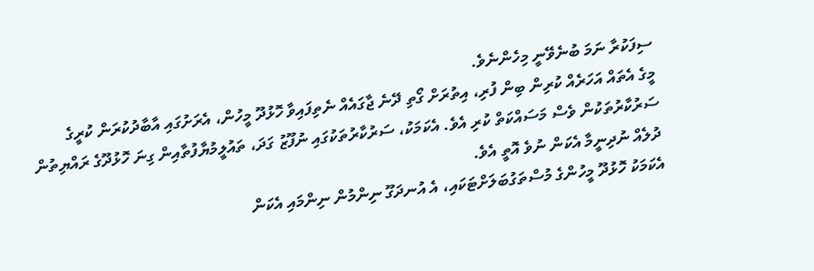ސިފަކުރާ ނަމަ ބުނެވޭނީ މިހެންނެވެ.
މީގެ އެތައް އަހަރެއް ކުރިން ބިން ފުރި، އިތުރަށް ގޯތި ދޭނެ ޖާގައެއް ނެތިފައިވާ ހޮޅުދޫ މީހުން، އެރަށުގައި އާބާދުކުރަން ކުރީގެ ސަރުކާރުތަކުން ވެސް މަސައްކަތް ކުރި އެވެ. އެކަމަކު، ސަރުކާރުތަކުގައި ނުފޫޒު ގަދަ، ތައުލީމުޔާފުތާއިން ގިނަ ހޮޅުދޫގެ ރައްޔިތުން ދުލެއް ނުދިނީމާ އެކަން ނުވެ އޮތީ އެވެ.
އެކަމަކު ހޮޅުދޫ މީހުންގެ މުސްތަގުބަލަށްޓަކައި، އެ އުނދަގޫ ނިންމުން ނިންމައި އެކަން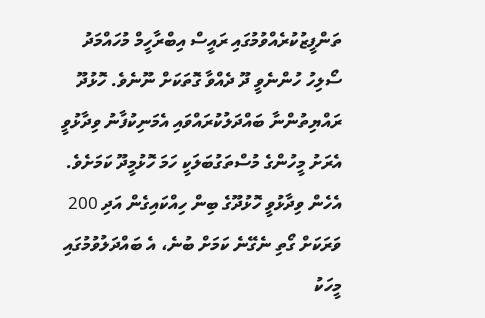ތަންފީޒުކުރެއްވުމުގައި ރައީސް އިބްރާހީމް މުހައްމަދު ސޯލިހު ހުންނެވީ ދޫ ދެއްވާ ގޮތަކަށް ނޫނެވެ. ހޮޅުދޫ ރައްޔިތުންނާ ބައްދަލުކުރައްވައި އެމަނިކުފާނު ވިދާޅުވީ އެރަށު މީހުންގެ މުސްތަގުބަލަކީ ހަމަ ހޮޅުމީދޫ ކަމަށެވެ. އެހެން ވިދާޅުވީ ހޮޅުދޫގެ ބިން ހިއްކައިގެން އަދި 200 ވަރަކަށް ގޯތި ނެގޭނެ ކަމަށް ބުނެ، އެ ބައްދަލުވުމުގައި މީހަކު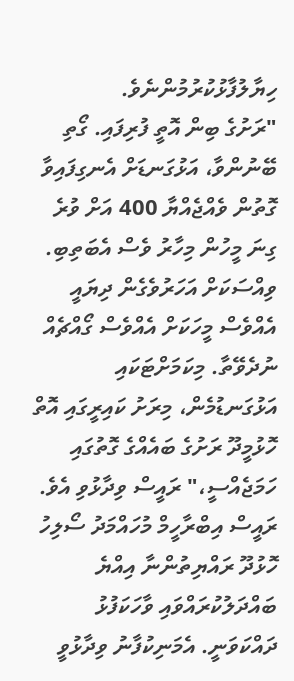ހިޔާލުފާޅުކުރުމުންނެވެ.
"ރަށުގެ ބިން އޮތީ ފުރިފައި. ގޯތި ބޭނުންވާ، އަޅުގަނޑަށް އެނގިފައިވާ ގޮތުން ވެއްޖެއްޔާ 400 އަށް ވުރެ ގިނަ މީހުން މިހާރު ވެސް އެބަތިބި. ވިއްސަކަށް އަހަރުވެގެން ދިޔައީ އެއްވެސް މީހަކަށް އެއްވެސް ގޯއްޗެއް ނުދެވޭތާ. މިކަމަށްޓަކައި އަޅުގަނޑުމެން، މިރަށު ކައިރީގައި އޮތް ހޮޅުމީދޫ ރަށުގެ ބައެއްގެ ގޮތުގައި ހަމަޖެއްސީ،" ރައީސް ވިދާޅުވި އެވެ.
ރައީސް އިބްރާހީމް މުހައްމަދު ސޯލިހު ހޮޅުދޫ ރައްޔިތުންނާ އިއްޔެ ބައްދަލުކުރައްވައި ވާހަކަފުޅު ދައްކަވަނީ. އެމަނިކުފާނު ވިދާޅުވީ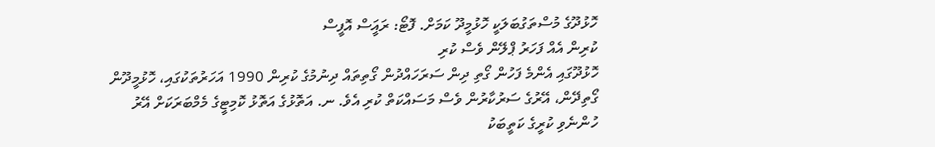ހޮޅުދޫގެ މުސްތަގުބަލަކީ ހޮޅުމީދޫ ކަމަށް. ފޮޓޯ: ރައީަސް އޮފީސް
ކުރިން އެއް ފަހަރު ޕްލޭން ވެސް ކުރި
ހޮޅުދޫގައި އެންމެ ފަހުން ގޯތި ދިން ސަރަހައްދުން ގޯތިތައް ދިނުމުގެ ކުރިން 1990 އަހަރުތަކުގައި، ހޮޅުމީދޫން ގޯތިދޭން، އޭރުގެ ސަރުކާރުން ވެސް މަސައްކަތް ކުރި އެވެ. ނ. އަތޮޅުގެ އަތޮޅު ކޮމިޓީގެ މެމްބަރަކަށް އޭރު ހުންނެވި ކުރީގެ ކަތީބަކު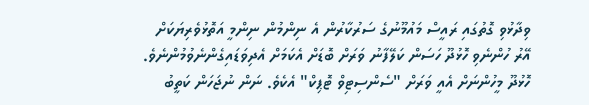ވިދާޅުވި ގޮތުގައި ރައީސް މައުމޫނުގެ ސަރުކާރުން އެ ނިންމުން ނިންމީ އަތޮޅުވެރިޔަކަށް އޭރު ހުންނެވި ހޮޅުދޫ ހަސަން ކަލޭފާނު ވަރަށް ބޮޑަށް އެކަމަށް އެދިވަޑައިގެންނެވުމުންނެވެ. ހޮޅުދޫ މީހުންނަށް އެއީ ވަރަށް "ސެންސިޓިވް ޓޮޕިކް" އެކެވެ. ނަން ނުޖަހަން ކަތީބު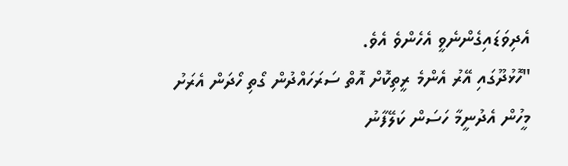އެދިވަޑައިގެންނެވީ އެހެންވެ އެވެ.
"ހޮޅުދޫގައި އޭރު އެންމެ ރީތިކޮށް އޮތް ސަރަހައްދުން ގޯތި ހޯދަން އެރަށު މީހުން އެދުނީމާ ހަސަން ކަލޭފާނު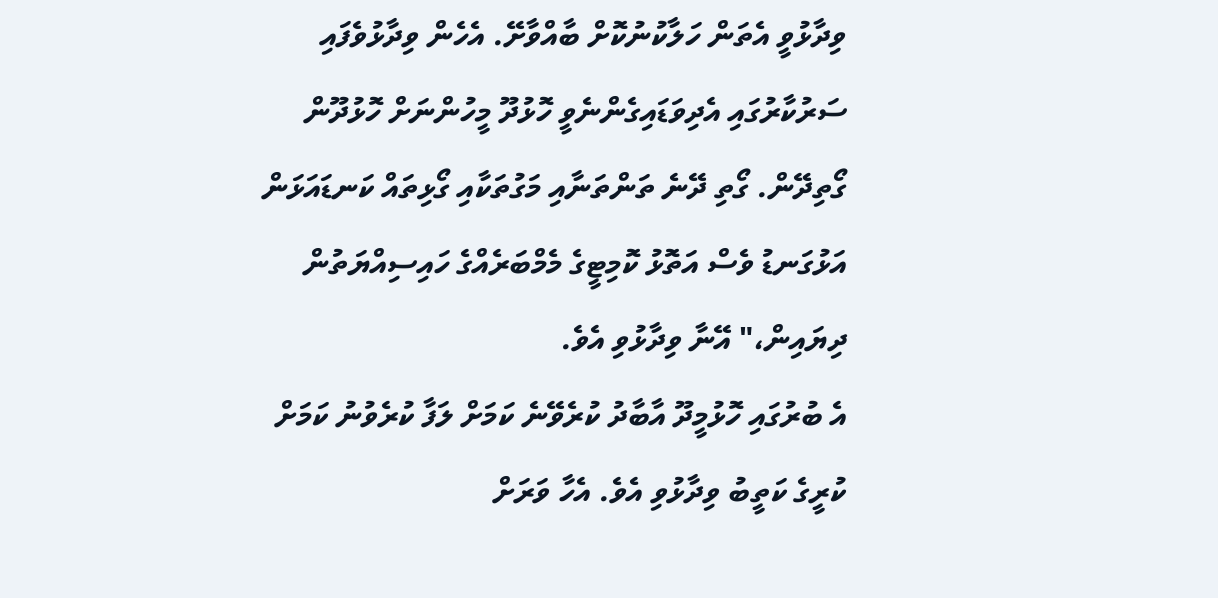ވިދާޅުވީ އެތަން ހަލާކުނުކޮށް ބާއްވާށޭ. އެހެން ވިދާޅުވެފައި ސަރުކާރުގައި އެދިވަޑައިގެންނެވީ ހޮޅުދޫ މީހުންނަށް ހޮޅުދޫން ގޯތިދޭން. ގޯތި ދޭނެ ތަންތަނާއި މަގުތަކާއި ގޯޅިތައް ކަނޑައަޅަން އަޅުގަނޑު ވެސް އަތޮޅު ކޮމިޓީގެ މެމްބަރެއްގެ ހައިސިއްޔަތުން ދިޔައިން،" އޭނާ ވިދާޅުވި އެވެ.
އެ ބުރުގައި ހޮޅުމީދޫ އާބާދު ކުރެވޭނެ ކަމަށް ލަފާ ކުރެވުނު ކަމަށް ކުރީގެ ކަތީބު ވިދާޅުވި އެވެ. އެހާ ވަރަށް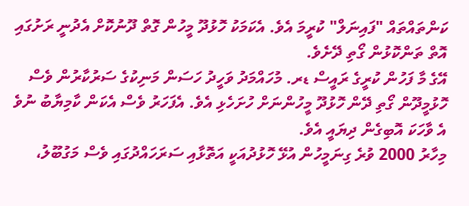ކަންތައްތައް "ފައިނަލް" ކުރީމަ އެވެ. އެކަމަކު ހޮޅުދޫ މީހުން ގޮތް ދޫނުކޮށް އެދުނީ ރަށުގައި އޮތް ތަންކޮޅުން ގޯތި ދޭށެވެ.
އޭގެ މާ ފަހުން ކުރީގެ ރައީސް ޑރ. މުހައްމަދު ވަހީދު ހަސަން މަނިކުގެ ސަރުކާރުން ވެސް ހޮޅުމީދޫން ގޯތި ދޭން ހޮޅުދޫ މީހުންނަށް ހުށަހެޅި އެވެ. އެފަހަރު ވެސް އެކަން ކާމިޔާބު ނުވެ އެ ވާހަކަ އޮބިގެން ދިޔައީ އެވެ.
މިހާރު 2000 ވުރެ ގިނަމީހުން އުޅޭ ހޮޅުދުއަކީ އަތޮޅާއި ސަރަހައްދުގައި ވެސް މަގުބޫލު،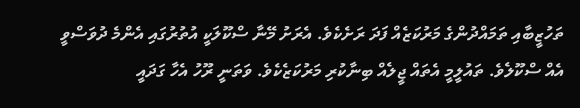ތަހުޒީބާއި ތަމައްދުންގެ މަރުކަޒެއް ފަދަ ރަށެކެވެ. އެރަށު މޭނާ ސްކޫލަކީ އުތުރުގައި އެންމެ ދުވަސްވީ އެއް ސްކޫލެވެ. ތައުލީމީ އެތައް ޖީލެއް ބިނާކުރި މަރުކަޒެކެވެ. ވަތަނީ ރޫހު އެހާ ގަދައީ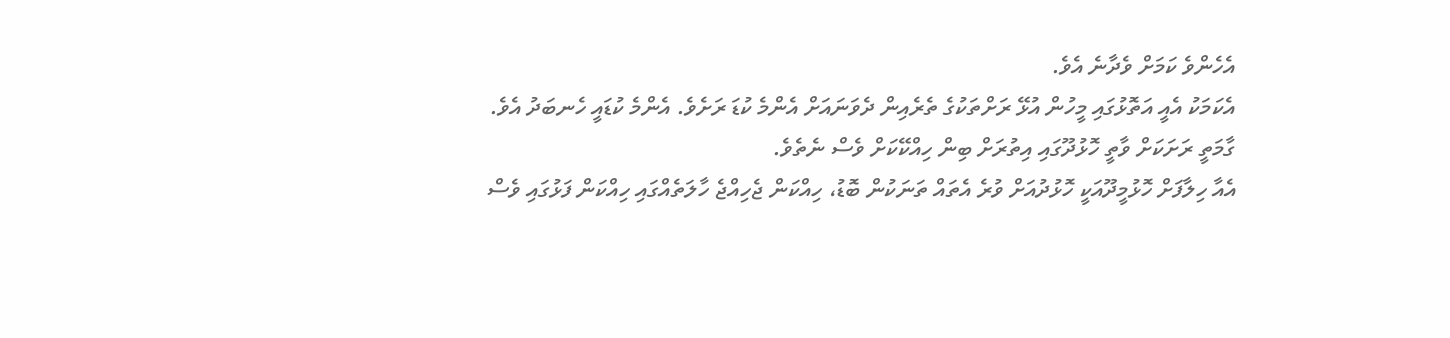އެހެންވެ ކަމަށް ވެދާނެ އެވެ.
އެކަމަކު އެއީ އަތޮޅުގައި މީހުން އުޅޭ ރަށްތަކުގެ ތެރެއިން ދެވަނައަށް އެންމެ ކުޑަ ރަށެވެ. އެންމެ ކުޑައީ ހެނބަދު އެވެ. ގާމަތީ ރަށަކަށް ވާތީ ހޮޅުދޫގައި އިތުރަށް ބިން ހިއްކޭކަށް ވެސް ނެތެވެ.
އެއާ ހިލާފަށް ހޮޅުމީދޫއަކީ ހޮޅުދުއަށް ވުރެ އެތައް ތަނަކުން ބޮޑު، ހިއްކަން ޖެހިއްޖެ ހާލަތެއްގައި ހިއްކަން ފަޅުގައި ވެސް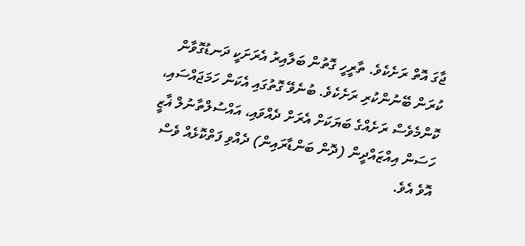ޖާގަ އޮތް ރަށެކެވެ. ތާރީހީ ގޮތުން ބަލާއިރު އެރަށަކީ ދަނޑުގޮވާން ކުރަން ބޭނުންކުރި ރަށެކެވެ. ބުނެވޭ ގޮތުގައި އެކަން ހަމަޖައްސައި، ކޮންމެވެސް ރަށެއްގެ ބަޔަކަށް އެރަށް ދެއްވައި، އައްސުލްތާނުލް ޣާޒީ ހަސަން އިއްޒައްދީން (ދޮން ބަންޑާރައިން) ދެއްވި ފަތްކޮޅެއް ވެސް އޮވެ އެވެ.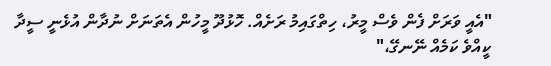"އެއީ ވަރަށް ފެން ވެސް މީރު، ހިތްގައިމު ރަށެއް. ހޮޅުދޫ މީހުން އެތަނަށް ނުދާން އުޅެނީ ސީދާ ކީއްވެ ކަމެއް ނޭނގޭ،"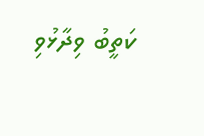ކަތީބު ވިދާޅުވި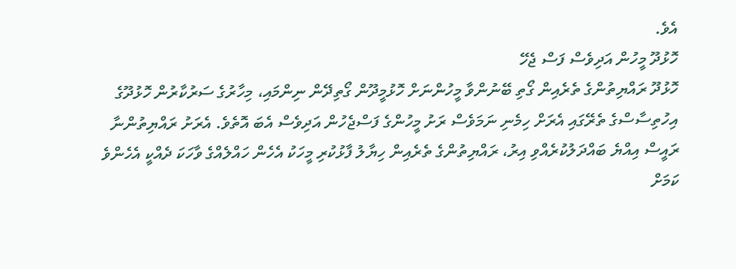އެވެ.
ހޮޅުދޫ މީހުން އަދިވެސް ފަސް ޖެހޭ
ހޮޅުދޫ ރައްޔިތުންގެ ތެރެއިން ގޯތި ބޭނުންވާ މީހުންނަށް ހޮޅުމީދޫން ގޯތިދޭން ނިންމައި، މިހާރުގެ ސަރުކާރުން ހޮޅުދޫގެ އިހުތިސާސްގެ ތެރޭގައި އެރަށް ހިމެނި ނަމަވެސް ރަށު މީހުންގެ ފަސްޖެހުން އަދިވެސް އެބަ އޮތެވެ. އެރަށު ރައްޔިތުންނާ ރައީސް އިއްޔެ ބައްދަލުކުރެއްވި އިރު، ރައްޔިތުންގެ ތެރެއިން ހިޔާލު ފާޅުކުރި މީހަކު އެހެން ހައްލެއްގެ ވާހަކަ ދެއްކީ އެހެންވެ ކަމަށް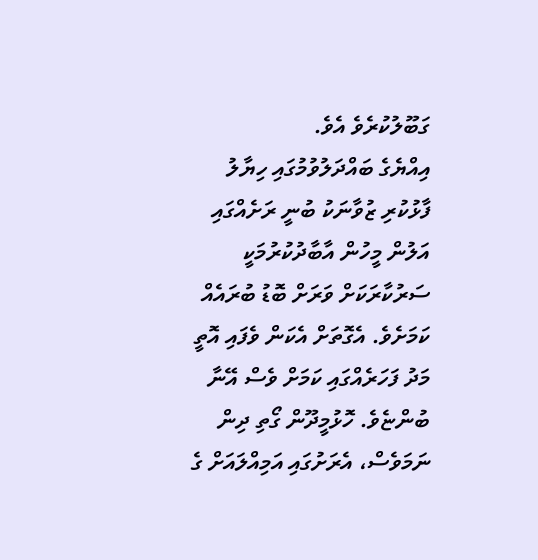ގަބޫލުކުރެވެ އެވެ.
އިއްޔެގެ ބައްދަލުވުމުގައި ހިޔާލު ފާޅުކުރި ޒުވާނަކު ބުނީ ރަށެއްގައި އަލުން މީހުން އާބާދުކުރުމަކީ ސަރުކާރަކަށް ވަރަށް ބޮޑު ބުރައެއް ކަމަށެވެ. އެގޮތަށް އެކަން ވެފައި އޮތީ މަދު ފަހަރެއްގައި ކަމަށް ވެސް އޭނާ ބުންޏެވެ. ހޮޅުމީދޫން ގޯތި ދިން ނަމަވެސް، އެރަށުގައި އަމިއްލައަށް ގެ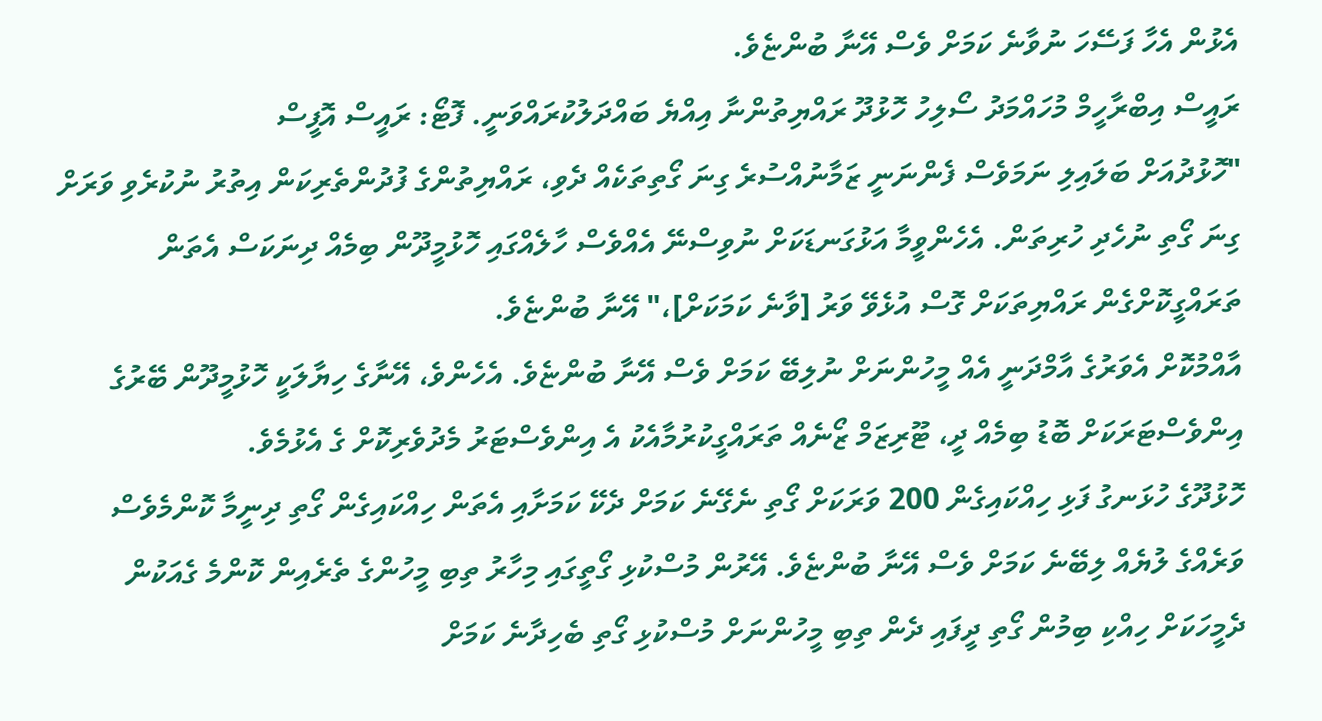އެޅުން އެހާ ފަސޭހަ ނުވާނެ ކަމަށް ވެސް އޭނާ ބުންޏެވެ.
ރައީސް އިބްރާހީމް މުހައްމަދު ސޯލިހު ހޮޅުދޫ ރައްޔިތުންނާ އިއްޔެ ބައްދަލުކުރައްވަނީ. ފޮޓޯ: ރައީސް އޮފީސް
"ހޮޅުދުއަށް ބަލައިލި ނަމަވެސް ފެންނަނީ ޒަމާނުއްސުރެ ގިނަ ގޯތިތަކެއް ދެވި، ރައްޔިތުންގެ ފުދުންތެރިކަން އިތުރު ނުކުރެވި ވަރަށް ގިނަ ގޯތި ނުހެދި ހުރިތަން. އެހެންވީމާ އަޅުގަނޑަކަށް ނުވިސްނޭ އެއްވެސް ހާލެއްގައި ހޮޅުމީދޫން ބިމެއް ދިނަކަސް އެތަން ތަރައްގީކޮށްގެން ރައްޔިތަކަށް ގޮސް އުޅެވޭ ވަރު [ވާނެ ކަމަކަށް]،" އޭނާ ބުންޏެވެ.
އާއްމުކޮށް އެވަރުގެ އާމްދަނީ އެއް މީހުންނަށް ނުލިބޭ ކަމަށް ވެސް އޭނާ ބުންޏެވެ. އެހެންވެ، އޭނާގެ ހިޔާލަކީ ހޮޅުމީދޫން ބޭރުގެ އިންވެސްޓަރަކަށް ބޮޑު ބިމެއް ދީ، ޓޫރިޒަމް ޒޯނެއް ތަރައްގީކުރުމާއެކު އެ އިންވެސްޓަރު މެދުވެރިކޮށް ގެ އެޅުމެވެ.
ހޮޅުދޫގެ ހުޅަނގު ފަޅި ހިއްކައިގެން 200 ވަރަކަށް ގޯތި ނެގޭނެ ކަމަށް ދެކޭ ކަމަށާއި އެތަން ހިއްކައިގެން ގޯތި ދިނީމާ ކޮންމެވެސް ވަރެއްގެ ލުޔެއް ލިބޭނެ ކަމަށް ވެސް އޭނާ ބުންޏެވެ. އޭރުން މުސްކުޅި ގޯތީގައި މިހާރު ތިބި މީހުންގެ ތެރެއިން ކޮންމެ ގެއަކުން ދެމީހަކަށް ހިއްކި ބިމުން ގޯތި ދީފައި ދެން ތިބި މީހުންނަށް މުސްކުޅި ގޯތި ބެހިދާނެ ކަމަށް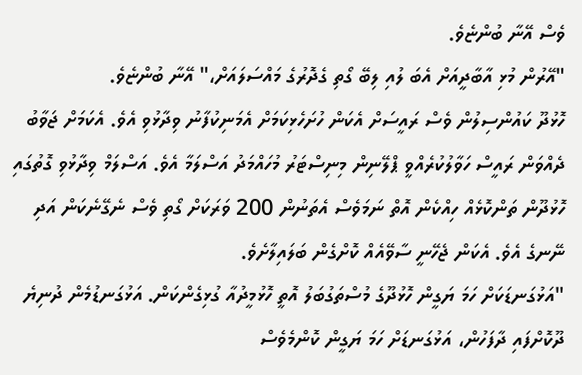ވެސް އޭނާ ބުންޏެވެ.
"އޭރުން މުޅި އާބާދީއަށް އެބަ ލުއި ލިބޭ ގޯތި ގެދޮރުގެ މައްސަލައަށް،" އޭނާ ބުންޏެވެ.
ހޮޅުދޫ ކައުންސިލުން ވެސް ރައީސަށް އެކަން ހުށަހެޅިކަމަށް އެމަނިކުފާނު ވިދާޅުވި އެވެ. އެކަމަށް ޖަވާބު ދެއްވަން ރައީސް ހަވާލުކުރެއްވީ ޕްލޭނިން މިނިސްޓަރު މުހައްމަދު އަސްލަމާ އެވެ. އަސްލަމް ވިދާޅުވި ގޮތުގައި ހޮޅުދޫން ތަންކޮޅެއް ހިއްކެން އޮތް ނަމަވެސް އެތަނުން 200 ވަރަކަށް ގޯތި ވެސް ނެގޭނެކަން އަދި ނޭނގެ އެވެ. އެކަން ޖެހޭނީ ސާވޭއެއް ކޮށްގެން ބަލައިލާށެވެ.
"އަޅުގަނޑަކަށް ހަމަ ޔަގީން ހޮޅުދޫގެ މުސްތަގުބަލު އޮތީ ހޮޅުމީދުއާ ގުޅިގެންކަން. އަޅުގަނޑުމެން ދުނިޔެ ދޫކޮށްފައި ދާފަހުން، އަޅުގަނޑަށް ހަމަ ޔަގީން ކޮންމެވެސް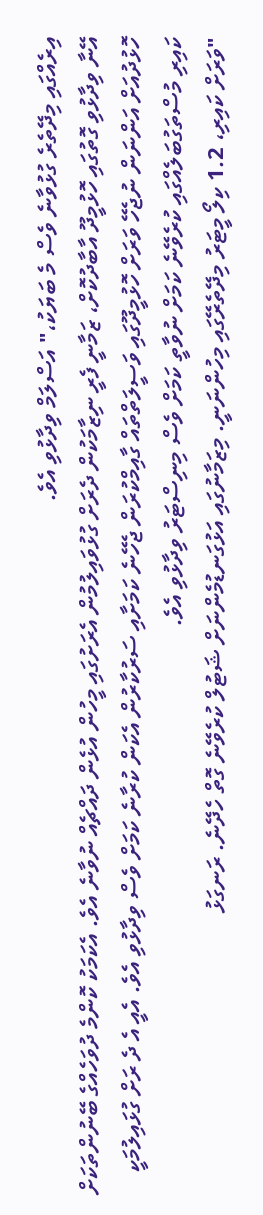އިރެއްގައި މިދޭތެރެ ގުޅުވާނެ ވެސް މެ ބަޔަކު،" އަސްލަމް ވިދާޅުވި އެވެ.
އޭނާ ވިދާޅުވި ގޮތުގައި ހޮޅުމީދޫ އާބާދުކޮށް، ޒަމާނީ ފެރީ ނިޒާމަކުން ދެރަށް ގުޅުވައިލުމުން އެރަށުގައި މީހުން އުޅެން ދައްޗެއް ނުވާނެ އެވެ. އެކަމަކު ކޮންމެ ދުވަހެއްގެ ބޭނުންތަކަށް ހޮޅުދުއަށް އަންނަން ނުޖެހޭ ވަރަށް ހޮޅުމީދޫގައި ވަސީލަތްތައް ގާއިމްކުރަން ޖެހޭނެ ކަމަށާއި ސަރުކާރުން އެކަން ކުރާނެ ކަމަށް ވެސް ވިދާޅުވި އެވެ. އެއީ އެ ދެ ރަށް ގުޅައިލުމަކީ ކައިރި މުސްތަގުބަލެއްގައި ކުރެވޭނެ ކަމަށް ނުވާތީ ކަމަށް ވެސް މިނިސްޓަރު ވިދާޅުވި އެވެ.
"ވަރަށް ކައިރި، 1.2 ކިލޯ މީޓަރު މިދޭތެރޭގައި މިހުންނަނީ. މިޒަމާނުގައި އަޅުގަނޑުމެންނަށް ޝަޓުލް ކުރެވޭނެ ގޮތް ހެދޭނެ. ރަނގަޅު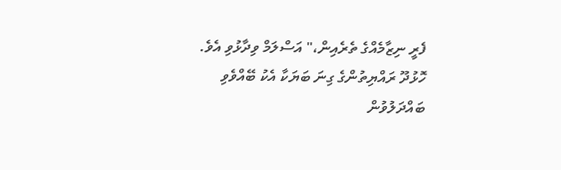ފެރީ ނިޒާމެއްގެ ތެރެއިން،" އަސްލަމް ވިދާޅުވި އެވެ.
ހޮޅުދޫ ރައްޔިތުންގެ ގިނަ ބަޔަކާ އެކު ބޭއްވެވި ބައްދަލުވުން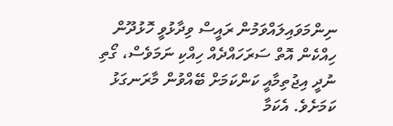ނިންމަވައިލައްވަމުން ރައީސް ވިދާޅުވީ ހޮޅުދޫން ހިއްކެން އޮތް ސަރަހައްދެއް ހިއްކި ނަމަވެސް، ގޯތި ނުދީ އިޖުތިމާއީ ކަންކަމަށް ބޭއްވުން މާރަނގަޅު ކަމަށެވެ. އެކަމާ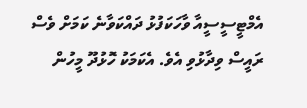އެމްޓީސީސީއާ ވާހަކަފުޅު ދައްކަވާނެ ކަމަށް ވެސް ރައީސް ވިދާޅުވި އެވެ. އެކަމަކު ހޮޅުދޫ މީހުން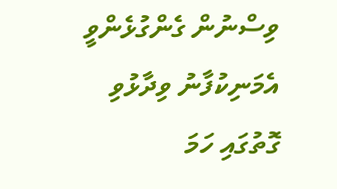ވިސްނުން ގެންގުޅެންވީ އެމަނިކުފާނު ވިދާޅުވި ގޮތުގައި ހަމަ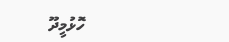ހޮޅުމީދޫ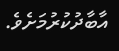އާބާދުކުރުމަށެވެ.